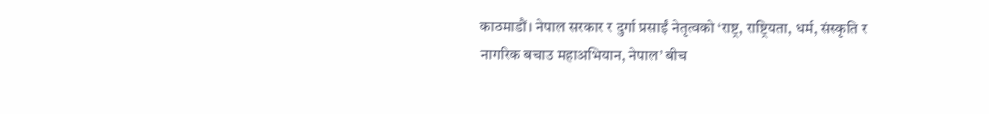काठमाडौं। नेपाल सरकार र दुर्गा प्रसाईं नेतृत्वको ‘राष्ट्र, राष्ट्रियता, धर्म, संस्कृति र नागरिक बचाउ महाअभियान, नेपाल’ बीच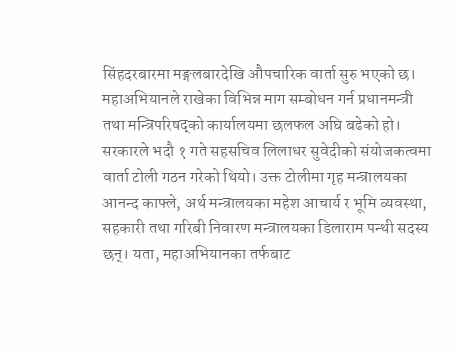सिंहदरबारमा मङ्गलबारदेखि औपचारिक वार्ता सुरु भएको छ।
महाअभियानले राखेका विभिन्न माग सम्बोधन गर्न प्रधानमन्त्री तथा मन्त्रिपरिषद्को कार्यालयमा छलफल अघि बढेको हो।
सरकारले भदौ १ गते सहसचिव लिलाधर सुवेदीको संयोजकत्वमा वार्ता टोली गठन गरेको थियो। उक्त टोलीमा गृह मन्त्रालयका आनन्द काफ्ले, अर्थ मन्त्रालयका महेश आचार्य र भूमि व्यवस्था, सहकारी तथा गरिबी निवारण मन्त्रालयका डिलाराम पन्थी सदस्य छन्। यता, महाअभियानका तर्फबाट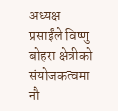अध्यक्ष प्रसाईंले विष्णु बोहरा क्षेत्रीको संयोजकत्वमा नौ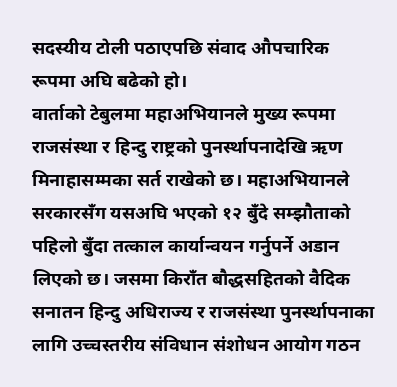सदस्यीय टोली पठाएपछि संवाद औपचारिक रूपमा अघि बढेको हो।
वार्ताको टेबुलमा महाअभियानले मुख्य रूपमा राजसंस्था र हिन्दु राष्ट्रको पुनर्स्थापनादेखि ऋण मिनाहासम्मका सर्त राखेको छ। महाअभियानले सरकारसँग यसअघि भएको १२ बुँदे सम्झौताको पहिलो बुँदा तत्काल कार्यान्वयन गर्नुपर्ने अडान लिएको छ। जसमा किराँत बौद्धसहितको वैदिक सनातन हिन्दु अधिराज्य र राजसंस्था पुनर्स्थापनाका लागि उच्चस्तरीय संविधान संशोधन आयोग गठन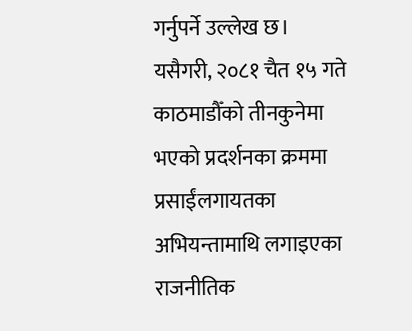गर्नुपर्ने उल्लेख छ।
यसैगरी, २०८१ चैत १५ गते काठमाडौँको तीनकुनेमा भएको प्रदर्शनका क्रममा प्रसाईंलगायतका अभियन्तामाथि लगाइएका राजनीतिक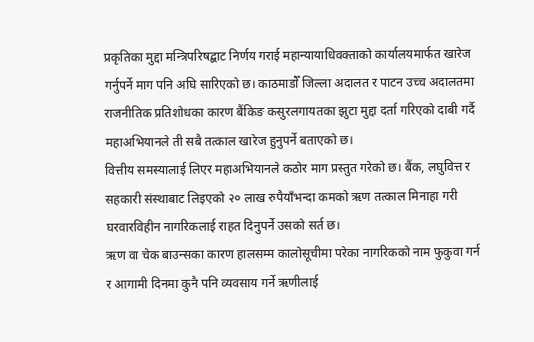प्रकृतिका मुद्दा मन्त्रिपरिषद्बाट निर्णय गराई महान्यायाधिवक्ताको कार्यालयमार्फत खारेज गर्नुपर्ने माग पनि अघि सारिएको छ। काठमाडौँ जिल्ला अदालत र पाटन उच्च अदालतमा राजनीतिक प्रतिशोधका कारण बैंकिङ कसुरलगायतका झुटा मुद्दा दर्ता गरिएको दाबी गर्दै महाअभियानले ती सबै तत्काल खारेज हुनुपर्ने बताएको छ।
वित्तीय समस्यालाई लिएर महाअभियानले कठोर माग प्रस्तुत गरेको छ। बैंक, लघुवित्त र सहकारी संस्थाबाट लिइएको २० लाख रुपैयाँभन्दा कमको ऋण तत्काल मिनाहा गरी घरवारविहीन नागरिकलाई राहत दिनुपर्ने उसको सर्त छ।
ऋण वा चेक बाउन्सका कारण हालसम्म कालोसूचीमा परेका नागरिकको नाम फुकुवा गर्न र आगामी दिनमा कुनै पनि व्यवसाय गर्ने ऋणीलाई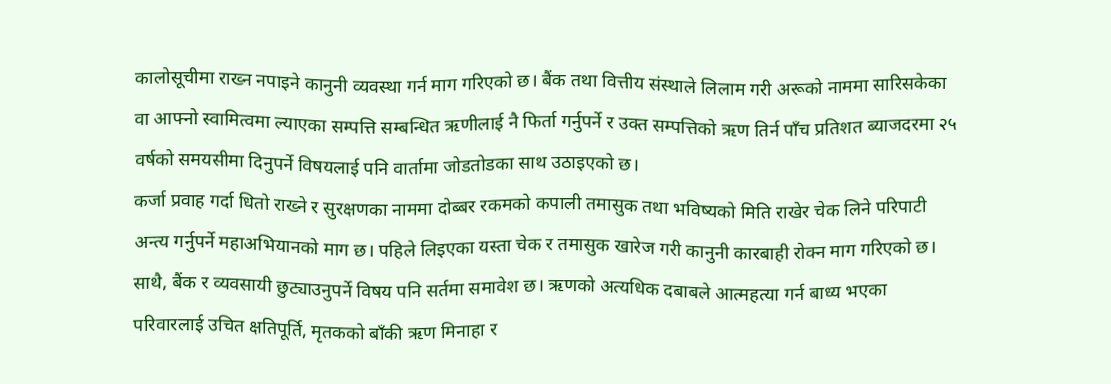कालोसूचीमा राख्न नपाइने कानुनी व्यवस्था गर्न माग गरिएको छ। बैंक तथा वित्तीय संस्थाले लिलाम गरी अरूको नाममा सारिसकेका वा आफ्नो स्वामित्वमा ल्याएका सम्पत्ति सम्बन्धित ऋणीलाई नै फिर्ता गर्नुपर्ने र उक्त सम्पत्तिको ऋण तिर्न पाँच प्रतिशत ब्याजदरमा २५ वर्षको समयसीमा दिनुपर्ने विषयलाई पनि वार्तामा जोडतोडका साथ उठाइएको छ।
कर्जा प्रवाह गर्दा धितो राख्ने र सुरक्षणका नाममा दोब्बर रकमको कपाली तमासुक तथा भविष्यको मिति राखेर चेक लिने परिपाटी अन्त्य गर्नुपर्ने महाअभियानको माग छ। पहिले लिइएका यस्ता चेक र तमासुक खारेज गरी कानुनी कारबाही रोक्न माग गरिएको छ।
साथै, बैंक र व्यवसायी छुट्याउनुपर्ने विषय पनि सर्तमा समावेश छ। ऋणको अत्यधिक दबाबले आत्महत्या गर्न बाध्य भएका परिवारलाई उचित क्षतिपूर्ति, मृतकको बाँकी ऋण मिनाहा र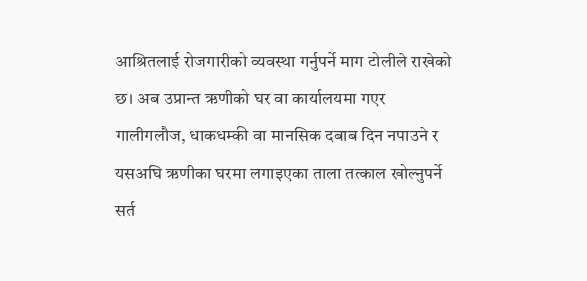आश्रितलाई रोजगारीको व्यवस्था गर्नुपर्ने माग टोलीले राखेको छ। अब उप्रान्त ऋणीको घर वा कार्यालयमा गएर गालीगलौज, धाकधम्की वा मानसिक दबाब दिन नपाउने र यसअघि ऋणीका घरमा लगाइएका ताला तत्काल खोल्नुपर्ने सर्त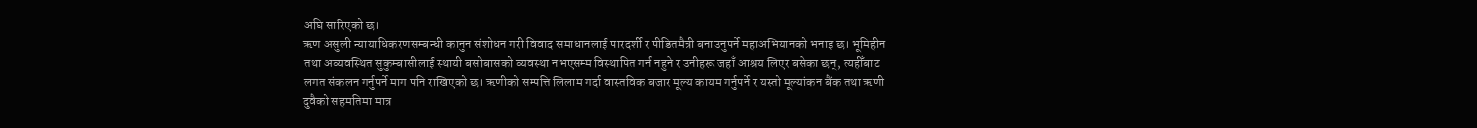अघि सारिएको छ।
ऋण असुली न्यायाधिकरणसम्बन्धी कानुन संशोधन गरी विवाद समाधानलाई पारदर्शी र पीडितमैत्री बनाउनुपर्ने महाअभियानको भनाइ छ। भूमिहीन तथा अव्यवस्थित सुकुम्बासीलाई स्थायी बसोबासको व्यवस्था नभएसम्म विस्थापित गर्न नहुने र उनीहरू जहाँ आश्रय लिएर बसेका छन्, त्यहीँबाट लगत संकलन गर्नुपर्ने माग पनि राखिएको छ। ऋणीको सम्पत्ति लिलाम गर्दा वास्तविक बजार मूल्य कायम गर्नुपर्ने र यस्तो मूल्यांकन बैंक तथा ऋणी दुवैको सहमतिमा मात्र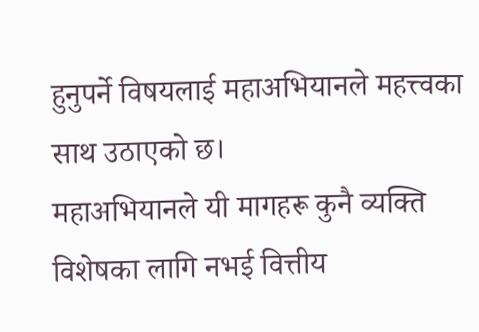हुनुपर्ने विषयलाई महाअभियानले महत्त्वका साथ उठाएको छ।
महाअभियानले यी मागहरू कुनै व्यक्ति विशेषका लागि नभई वित्तीय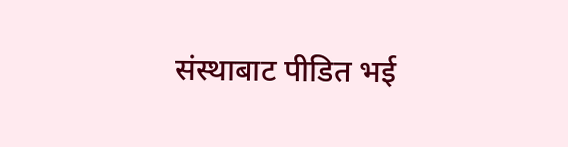संस्थाबाट पीडित भई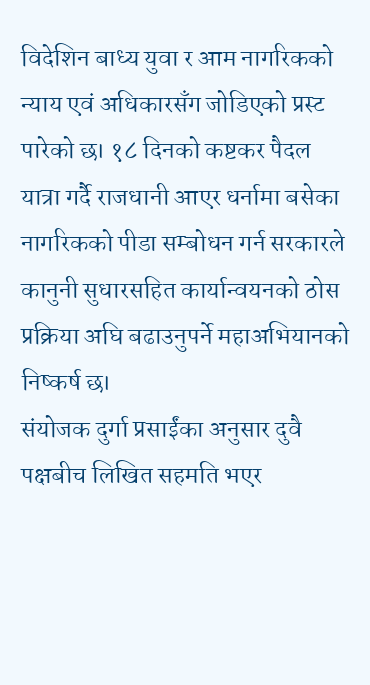विदेशिन बाध्य युवा र आम नागरिकको न्याय एवं अधिकारसँग जोडिएको प्रस्ट पारेको छ। १८ दिनको कष्टकर पैदल यात्रा गर्दै राजधानी आएर धर्नामा बसेका नागरिकको पीडा सम्बोधन गर्न सरकारले कानुनी सुधारसहित कार्यान्वयनको ठोस प्रक्रिया अघि बढाउनुपर्ने महाअभियानको निष्कर्ष छ।
संयोजक दुर्गा प्रसाईंका अनुसार दुवै पक्षबीच लिखित सहमति भएर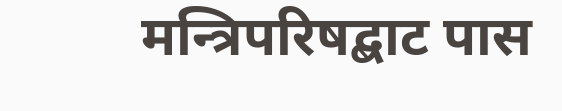मन्त्रिपरिषद्बाट पास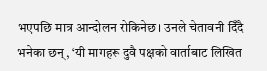भएपछि मात्र आन्दोलन रोकिनेछ। उनले चेतावनी दिँदै भनेका छन्, ‘यी मागहरू दुवै पक्षको वार्ताबाट लिखित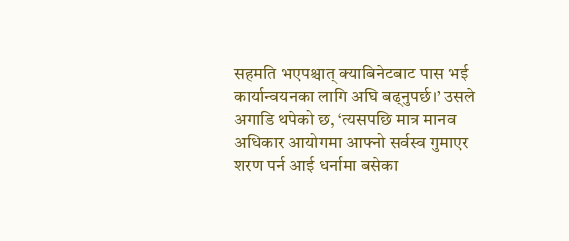सहमति भएपश्चात् क्याबिनेटबाट पास भई कार्यान्वयनका लागि अघि बढ्नुपर्छ।’ उसले अगाडि थपेको छ, ‘त्यसपछि मात्र मानव अधिकार आयोगमा आफ्नो सर्वस्व गुमाएर शरण पर्न आई धर्नामा बसेका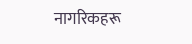नागरिकहरू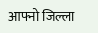आफ्नो जिल्ला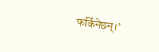फर्किनेछन्।’